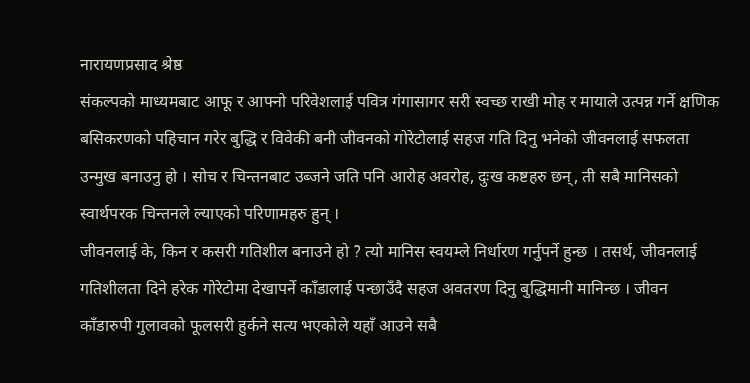नारायणप्रसाद श्रेष्ठ
संकल्पको माध्यमबाट आफू र आफ्नो परिवेशलाई पवित्र गंगासागर सरी स्वच्छ राखी मोह र मायाले उत्पन्न गर्ने क्षणिक बसिकरणको पहिचान गरेर बुद्धि र विवेकी बनी जीवनको गोरेटोलाई सहज गति दिनु भनेको जीवनलाई सफलता उन्मुख बनाउनु हो । सोच र चिन्तनबाट उब्जने जति पनि आरोह अवरोह, दुःख कष्टहरु छन्, ती सबै मानिसको स्वार्थपरक चिन्तनले ल्याएको परिणामहरु हुन् ।
जीवनलाई के, किन र कसरी गतिशील बनाउने हो ? त्यो मानिस स्वयम्ले निर्धारण गर्नुपर्ने हुन्छ । तसर्थ, जीवनलाई गतिशीलता दिने हरेक गोरेटोमा देखापर्ने काँडालाई पन्छाउँदै सहज अवतरण दिनु बुद्धिमानी मानिन्छ । जीवन काँडारुपी गुलावको फूलसरी हुर्कने सत्य भएकोले यहाँ आउने सबै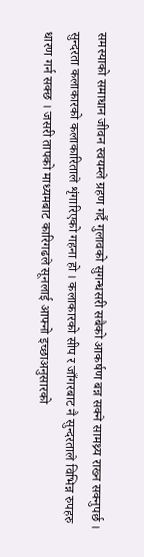समस्याको समाधान जीवन स्वयम्ले ग्रहण गर्दै गुलावको सुगन्धसरी सबैको आकर्षण बन्न सक्ने सामथ्र्य राख्न सक्नुपर्छ ।
सुन्दरता कलाकारको कलाकारिताले शृंगारिएको गहना हो । कलाकारको सीप र जाँगरबाट नै सुन्दरताले विभिन्न रुपहरु धारण गर्न सक्छ । जसरी तापको माध्यमबाट कारिगढले सूनलाई आफ्नो इच्छाअनुसारको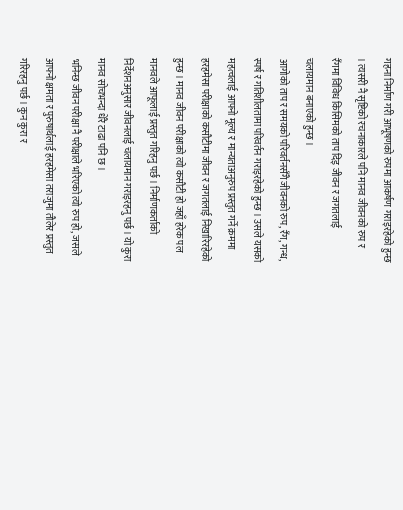गहना निर्माण गरी आभूषणको रुपमा आकर्षण गराइरहेको हुन्छ । त्यसरी नै सृष्टिको रचनाकारले पनि मानव जीवनको रुप र रँगमा विविध किसिमको ताप दिइ जीवन र जगतलाई चलायमान बनाएको हुन्छ ।
आगोको ताप र समयको परिवर्तनसँगै जीवनको रुप, रँग, गन्ध, स्पर्ष र गतिशीलतामा परिवर्तन गराइरहेको हुन्छ । उसले यसको महत्वलाई आफ्नो मूल्य र मान्यताअनुरुप प्रस्तुत गर्ने क्रममा हरहमेसा परीक्षाको कसौटीमा जीवन र जगतलाई निखारिरहेको हुन्छ । मानव जीवन परीक्षाको त्यो कसौटी हो जहाँ हरेक पल मानवले आफूलाई प्रस्तुत गरिहनु पर्छ । निर्माणकर्ताको निर्देशनअनुसार जीवनलाई चलायमान गराइरहनु पर्छ । यो कुरा मानव सोचभन्दा धेरै टाढा पनि छ ।
भनिन्छ जीवन परीक्षा नै परीक्षाले भरिएको त्यो रुप हो, जसले आफ्नो क्षमता र पुरुषार्थलाई हरहमेसा तराजुमा तौलेर प्रस्तुत गरिरहनु पर्छ । कुन कुरा र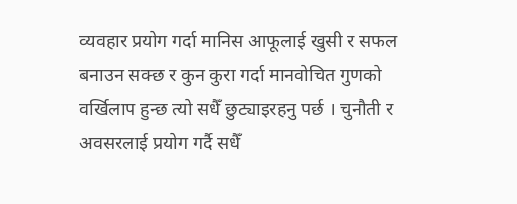व्यवहार प्रयोग गर्दा मानिस आफूलाई खुसी र सफल बनाउन सक्छ र कुन कुरा गर्दा मानवोचित गुणको वर्खिलाप हुन्छ त्यो सधैँ छुट्याइरहनु पर्छ । चुनौती र अवसरलाई प्रयोग गर्दै सधैँ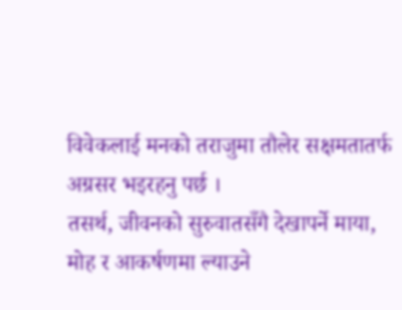विवेकलाई मनको तराजुमा तौलेर सक्षमतातर्फ अग्रसर भइरहनु पर्छ ।
तसर्थ, जीवनको सुरुवातसँगै देखापर्ने माया, मोह र आकर्षणमा ल्याउने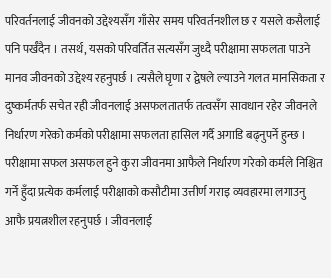परिवर्तनलाई जीवनको उद्देश्यसँग गाँसेर समय परिवर्तनशील छ र यसले कसैलाई पनि पर्खँदैन । तसर्थ, यसको परिवर्तित सत्यसँग जुध्दै परीक्षामा सफलता पाउने मानव जीवनको उद्देश्य रहनुपर्छ । त्यसैले घृणा र द्वेषले ल्याउने गलत मानसिकता र दुष्कर्मतर्फ सचेत रही जीवनलाई असफलतातर्फ तत्वसँग सावधान रहेर जीवनले निर्धारण गरेको कर्मको परीक्षामा सफलता हासिल गर्दै अगाडि बढ्नुपर्ने हुन्छ ।
परीक्षामा सफल असफल हुने कुरा जीवनमा आफैले निर्धारण गरेको कर्मले निश्चित गर्ने हुँदा प्रत्येक कर्मलाई परीक्षाको कसौटीमा उत्तीर्ण गराइ व्यवहारमा लगाउनु आफै प्रयत्नशील रहनुपर्छ । जीवनलाई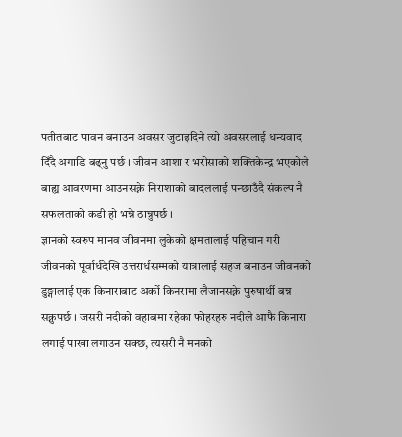पतीतबाट पावन बनाउन अवसर जुटाइदिने त्यो अवसरलाई धन्यवाद दिँदै अगाडि बढ्नु पर्छ । जीवन आशा र भरोसाको शक्तिकेन्द्र भएकोले बाह्य आवरणमा आउनसक्ने निराशाको बादललाई पन्छाउँदै संकल्प नै सफलताको कडी हो भन्ने ठान्नुपर्छ ।
ज्ञानको स्वरुप मानव जीवनमा लुकेको क्षमतालाई पहिचान गरी जीवनको पूर्वार्धदेखि उत्तरार्धसम्मको यात्रालाई सहज बनाउन जीवनको डुङ्गालाई एक किनाराबाट अर्को किनरामा लैजानसक्ने पुरुषार्थी बन्न सक्नुपर्छ । जसरी नदीको वहाबमा रहेका फोहरहरु नदीले आफै किनारा लगाई पाखा लगाउन सक्छ, त्यसरी नै मनको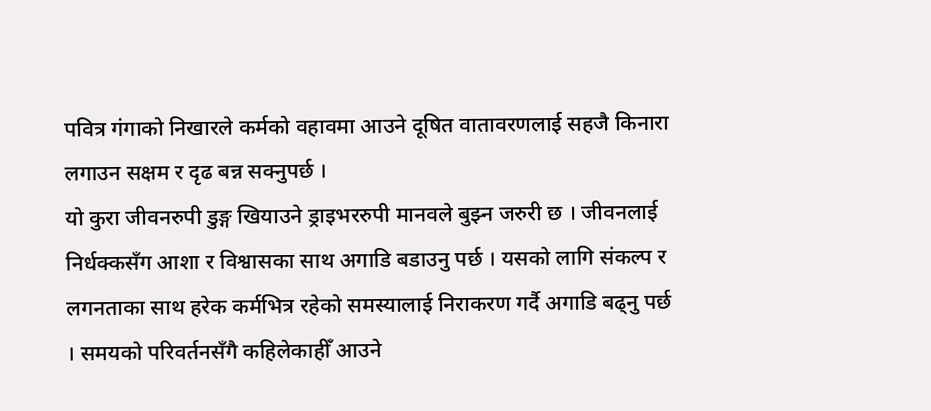पवित्र गंगाको निखारले कर्मको वहावमा आउने दूषित वातावरणलाई सहजै किनारा लगाउन सक्षम र दृढ बन्न सक्नुपर्छ ।
यो कुरा जीवनरुपी डुङ्ग खियाउने ड्राइभररुपी मानवले बुझ्न जरुरी छ । जीवनलाई निर्धक्कसँग आशा र विश्वासका साथ अगाडि बडाउनु पर्छ । यसको लागि संकल्प र लगनताका साथ हरेक कर्मभित्र रहेको समस्यालाई निराकरण गर्दै अगाडि बढ्नु पर्छ । समयको परिवर्तनसँगै कहिलेकाहीँ आउने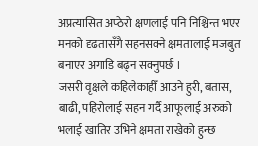अप्रत्यासित अप्ठेरो क्षणलाई पनि निश्चिन्त भएर मनको दृढतासँगै सहनसक्ने क्षमतालाई मजबुत बनाएर अगाडि बढ्न सक्नुपर्छ ।
जसरी वृक्षले कहिलेकाहीँ आउने हुरी, बतास, बाढी, पहिरोलाई सहन गर्दै आफूलाई अरुको भलाई खातिर उभिने क्षमता राखेको हुन्छ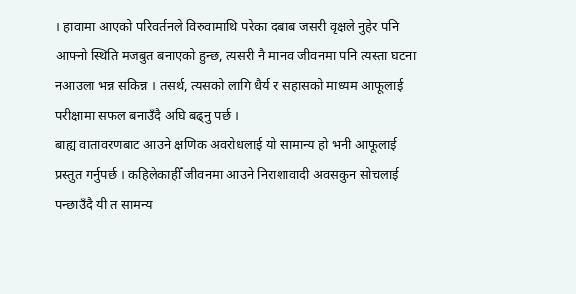। हावामा आएको परिवर्तनले विरुवामाथि परेका दबाब जसरी वृक्षले नुहेर पनि आफ्नो स्थिति मजबुत बनाएको हुन्छ, त्यसरी नै मानव जीवनमा पनि त्यस्ता घटना नआउला भन्न सकिन्न । तसर्थ, त्यसको लागि धैर्य र सहासको माध्यम आफूलाई परीक्षामा सफल बनाउँदै अघि बढ्नु पर्छ ।
बाह्य वातावरणबाट आउने क्षणिक अवरोधलाई यो सामान्य हो भनी आफूलाई प्रस्तुत गर्नुपर्छ । कहिलेकाहीँ जीवनमा आउने निराशावादी अवसकुन सोचलाई पन्छाउँदै यी त सामन्य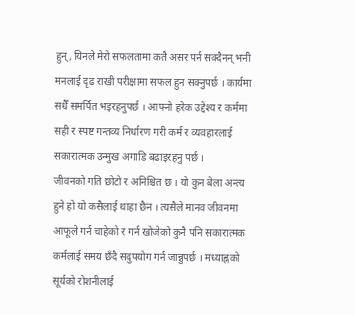हुन्, यिनले मेरो सफलतामा कतै असर पर्न सक्दैनन् भनी मनलाई दृढ राखी परीक्षामा सफल हुन सक्नुपर्छ । कार्यमा सधैँ समर्पित भइरहनुपर्छ । आफ्नो हरेक उद्देश्य र कर्ममा सही र स्पष्ट गन्तव्य निर्धारण गरी कर्म र व्यवहारलाई सकारात्मक उन्मुख अगाडि बढाइरहनु पर्छ ।
जीवनको गति छोटो र अनिश्चित छ । यो कुन बेला अन्त्य हुने हो यो कसैलाई थाहा छैन । त्यसैले मानव जीवनमा आफूले गर्न चाहेको र गर्न खोजेको कुनै पनि सकारात्मक कर्मलाई समय छँदै सदुपयोग गर्न जान्नुपर्छ । मध्याह्नको सूर्यको रोशनीलाई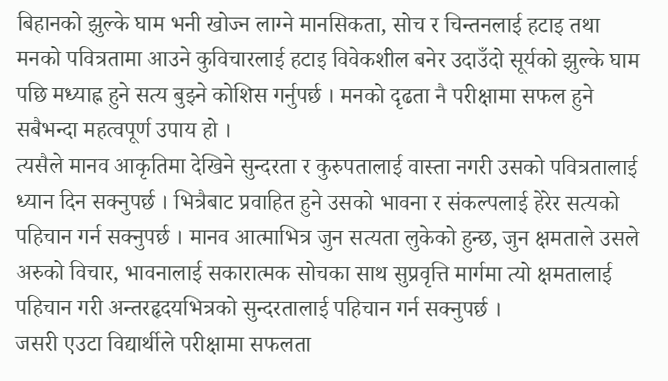बिहानको झुल्के घाम भनी खोज्न लाग्ने मानसिकता, सोच र चिन्तनलाई हटाइ तथा मनको पवित्रतामा आउने कुविचारलाई हटाइ विवेकशील बनेर उदाउँदो सूर्यको झुल्के घाम पछि मध्याह्न हुने सत्य बुझ्ने कोशिस गर्नुपर्छ । मनको दृढता नै परीक्षामा सफल हुने सबैभन्दा महत्वपूर्ण उपाय हो ।
त्यसैले मानव आकृतिमा देखिने सुन्दरता र कुरुपतालाई वास्ता नगरी उसको पवित्रतालाई ध्यान दिन सक्नुपर्छ । भित्रैबाट प्रवाहित हुने उसको भावना र संकल्पलाई हेरेर सत्यको पहिचान गर्न सक्नुपर्छ । मानव आत्माभित्र जुन सत्यता लुकेको हुन्छ, जुन क्षमताले उसले अरुको विचार, भावनालाई सकारात्मक सोचका साथ सुप्रवृत्ति मार्गमा त्यो क्षमतालाई पहिचान गरी अन्तरहृदयभित्रको सुन्दरतालाई पहिचान गर्न सक्नुपर्छ ।
जसरी एउटा विद्यार्थीले परीक्षामा सफलता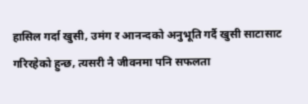हासिल गर्दा खुसी, उमंग र आनन्दको अनुभूति गर्दै खुसी साटासाट गरिरहेको हुन्छ, त्यसरी नै जीवनमा पनि सफलता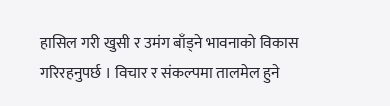हासिल गरी खुसी र उमंग बाँड्ने भावनाको विकास गरिरहनुपर्छ । विचार र संकल्पमा तालमेल हुने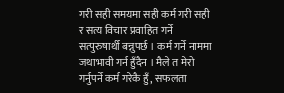गरी सही समयमा सही कर्म गरी सही र सत्य विचार प्रवाहित गर्ने सत्पुरुषार्थी बन्नुपर्छ । कर्म गर्ने नाममा जथाभावी गर्न हुँदैन । मैले त मेरो गर्नुपर्ने कर्म गरेकै हुँ, सफलता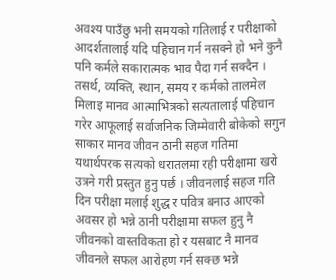अवश्य पाउँछु भनी समयको गतिलाई र परीक्षाको आदर्शतालाई यदि पहिचान गर्न नसक्ने हो भने कुनै पनि कर्मले सकारात्मक भाव पैदा गर्न सक्दैन ।
तसर्थ, व्यक्ति, स्थान, समय र कर्मको तालमेल मिलाइ मानव आत्माभित्रको सत्यतालाई पहिचान गरेर आफूलाई सर्वाजनिक जिम्मेवारी बोकेको सगुन साकार मानव जीवन ठानी सहज गतिमा यथार्थपरक सत्यको धरातलमा रही परीक्षामा खरो उत्रने गरी प्रस्तुत हुनु पर्छ । जीवनलाई सहज गति दिन परीक्षा मलाई शुद्ध र पवित्र बनाउ आएको अवसर हो भन्ने ठानी परीक्षामा सफल हुनु नै जीवनको वास्तविकता हो र यसबाट नै मानव जीवनले सफल आरोहण गर्न सक्छ भन्ने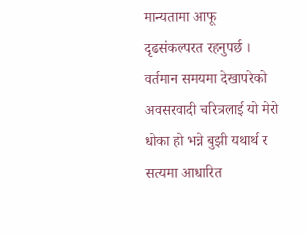मान्यतामा आफू दृढसंकल्परत रहनुपर्छ ।
वर्तमान समयमा देखापरेको अवसरवादी चरित्रलाई यो मेरो धोका हो भन्ने बुझी यथार्थ र सत्यमा आधारित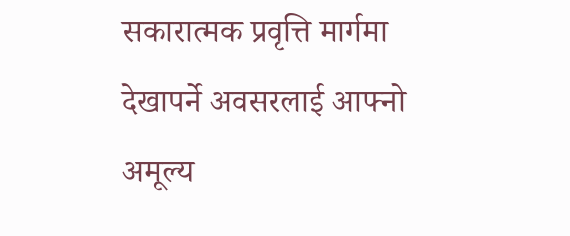सकारात्मक प्रवृत्ति मार्गमा देखापर्ने अवसरलाई आफ्नो अमूल्य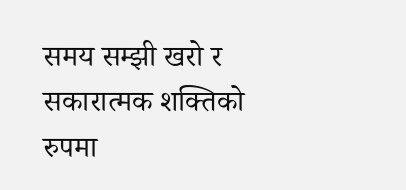समय सम्झी खरो र सकारात्मक शक्तिको रुपमा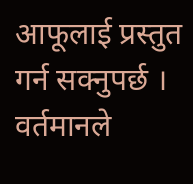आफूलाई प्रस्तुत गर्न सक्नुपर्छ । वर्तमानले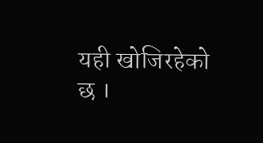यही खोजिरहेको छ ।